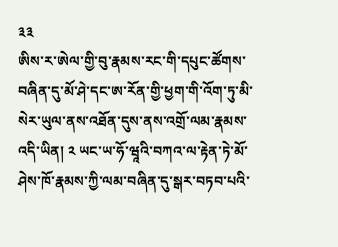༣༣
ཨིས་ར་ཨེལ་གྱི་བུ་རྣམས་རང་གི་དཔུང་ཚོགས་བཞིན་དུ་མོ་ཤེ་དང་ཨ་རོན་གྱི་ཕྱག་གི་འོག་ཏུ་མི་སེར་ཡུལ་ནས་འཐོན་དུས་ནས་འགྲོ་ལམ་རྣམས་འདི་ཡིན། ༢ ཡང་ཡ་ཧོ་ཝཱའི་བཀའ་ལ་རྟེན་ཏེ་མོ་ཤེས་ཁོ་རྣམས་ཀྱི་ལམ་བཞིན་དུ་སྒར་བཏབ་པའི་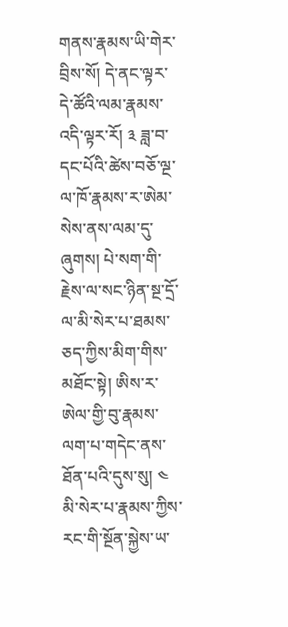གནས་རྣམས་ཡི་གེར་བྲིས་སོ། དེ་ནང་ལྟར་དེ་ཚོའི་ལམ་རྣམས་འདི་ལྟར་རོ། ༣ ཟླ་བ་དང་པོའི་ཚེས་བཅོ་ལྔ་ལ་ཁོ་རྣམས་ར་ཨེམ་སེས་ནས་ལམ་དུ་ཞུགས། པེ་སག་གི་རྗེས་ལ་སང་ཉིན་སྔ་དྲོ་ལ་མི་སེར་པ་ཐམས་ཅད་ཀྱིས་མིག་གིས་མཐོང་སྟེ། ཨིས་ར་ཨེལ་གྱི་བུ་རྣམས་ལག་པ་གདེང་ནས་ཐོན་པའི་དུས་སུ། ༤ མི་སེར་པ་རྣམས་ཀྱིས་རང་གི་སྔོན་སྐྱེས་ཡ་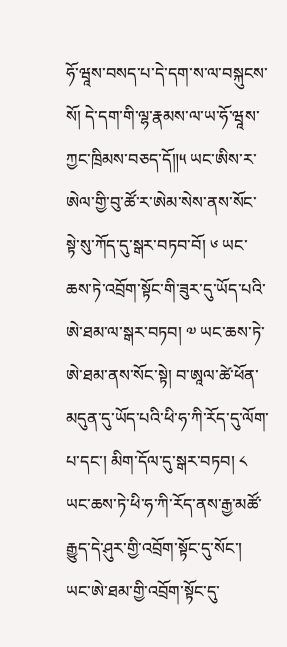ཧོ་ཝཱས་བསད་པ་དེ་དག་ས་ལ་བསྐུངས་སོ། དེ་དག་གི་ལྷ་རྣམས་ལ་ཡ་ཧོ་ཝཱས་ཀྱང་ཁྲིམས་བཅད་དོ༎༥ ཡང་ཨིས་ར་ཨེལ་གྱི་བུ་ཚོ་ར་ཨེམ་སེས་ནས་སོང་སྟེ་སུ་ཀོད་དུ་སྒར་བཏབ་བོ། ༦ ཡང་ཆས་ཏེ་འབྲོག་སྟོང་གི་ཟུར་དུ་ཡོད་པའི་ཨེ་ཐམ་ལ་སྒར་བཏབ། ༧ ཡང་ཆས་ཏེ་ཨེ་ཐམ་ནས་སོང་སྟེ། བ་ཨཱལ་ཚེ་ཕོན་མདུན་དུ་ཡོད་པའི་ཕི་ཧ་ཀི་རོད་དུ་ལོག་པ་དང་། མིག་དོལ་དུ་སྒར་བཏབ། ༨ ཡང་ཆས་ཏེ་ཕི་ཧ་ཀི་རོད་ནས་རྒྱ་མཚོ་རྒྱུད་དེ་ཤུར་གྱི་འབྲོག་སྟོང་དུ་སོང་། ཡང་ཨེ་ཐམ་གྱི་འབྲོག་སྟོང་དུ་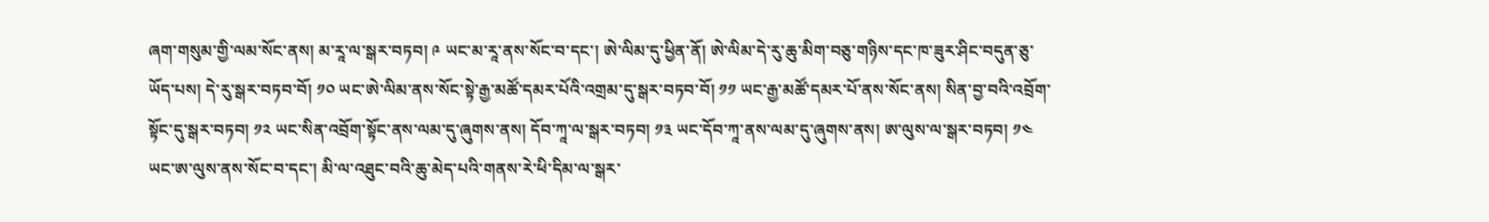ཞག་གསུམ་གྱི་ལམ་སོང་ནས། མ་རཱ་ལ་སྒར་བཏབ། ༩ ཡང་མ་རཱ་ནས་སོང་བ་དང་། ཨེ་ལིམ་དུ་ཕྱིན་ནོ། ཨེ་ལིམ་དེ་རུ་ཆུ་མིག་བཅུ་གཉིས་དང་ཁ་ཟུར་ཤིང་བདུན་ཅུ་ཡོད་པས། དེ་རུ་སྒར་བཏབ་བོ། ༡༠ ཡང་ཨེ་ལིམ་ནས་སོང་སྟེ་རྒྱ་མཚོ་དམར་པོའི་འགྲམ་དུ་སྒར་བཏབ་བོ། ༡༡ ཡང་རྒྱ་མཚོ་དམར་པོ་ནས་སོང་ནས། སིན་བྱ་བའི་འབྲོག་སྟོང་དུ་སྒར་བཏབ། ༡༢ ཡང་སིན་འབྲོག་སྟོང་ནས་ལམ་དུ་ཞུགས་ནས། དོབ་ཀཱ་ལ་སྒར་བཏབ། ༡༣ ཡང་དོབ་ཀཱ་ནས་ལམ་དུ་ཞུགས་ནས། ཨ་ལུས་ལ་སྒར་བཏབ། ༡༤ ཡང་ཨ་ལུས་ནས་སོང་བ་དང་། མི་ལ་འཐུང་བའི་ཆུ་མེད་པའི་གནས་རེ་ཕི་དིམ་ལ་སྒར་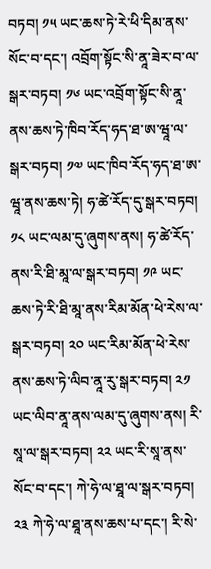བཏབ། ༡༥ ཡང་ཆས་ཏེ་རེ་ཕི་དིམ་ནས་སོང་བ་དང་། འབྲོག་སྟོང་སི་ནཱ་ཟེར་བ་ལ་སྒར་བཏབ། ༡༦ ཡང་འབྲོག་སྟོང་སི་ནཱ་ནས་ཆས་ཏེ་ཁིབ་རོད་ཧད་ཐ་ཨ་ཝཱ་ལ་སྒར་བཏབ། ༡༧ ཡང་ཁིབ་རོད་ཧད་ཐ་ཨ་ཝཱ་ནས་ཆས་ཏེ། ཧ་ཚེ་རོད་དུ་སྒར་བཏབ། ༡༨ ཡང་ལམ་དུ་ཞུགས་ནས། ཧ་ཚེ་རོད་ནས་རི་ཐི་མཱ་ལ་སྒར་བཏབ། ༡༩ ཡང་ཆས་ཏེ་རི་ཐི་མཱ་ནས་རིམ་མོན་ཕེ་རེས་ལ་སྒར་བཏབ། ༢༠ ཡང་རིམ་མོན་ཕེ་རེས་ནས་ཆས་ཏེ་ལིབ་ནཱ་རུ་སྒར་བཏབ། ༢༡ ཡང་ལིབ་ནཱ་ནས་ལམ་དུ་ཞུགས་ནས། རི་སཱ་ལ་སྒར་བཏབ། ༢༢ ཡང་རི་སཱ་ནས་སོང་བ་དང་། ཀེ་ཧེ་ལ་ཐཱ་ལ་སྒར་བཏབ། ༢༣ ཀེ་ཧེ་ལ་ཐཱ་ནས་ཆས་པ་དང་། རི་སེ་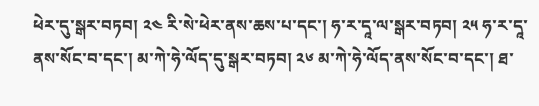ཕེར་དུ་སྒར་བཏབ། ༢༤ རི་སེ་ཕེར་ནས་ཆས་པ་དང་། ཧ་ར་དཱ་ལ་སྒར་བཏབ། ༢༥ ཧ་ར་དཱ་ནས་སོང་བ་དང་། མ་ཀེ་ཧེ་ལོད་དུ་སྒར་བཏབ། ༢༦ མ་ཀེ་ཧེ་ལོད་ནས་སོང་བ་དང་། ཐ་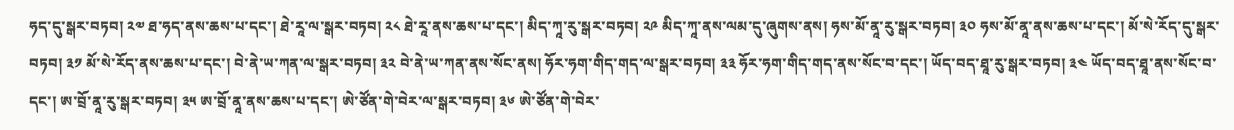ཧད་དུ་སྒར་བཏབ། ༢༧ ཐ་ཧད་ནས་ཆས་པ་དང་། ཐེ་རཱ་ལ་སྒར་བཏབ། ༢༨ ཐེ་རཱ་ནས་ཆས་པ་དང་། མིད་ཀཱ་རུ་སྒར་བཏབ། ༢༩ མིད་ཀཱ་ནས་ལམ་དུ་ཞུགས་ནས། ཧས་མོ་ནཱ་རུ་སྒར་བཏབ། ༣༠ ཧས་མོ་ནཱ་ནས་ཆས་པ་དང་། མོ་སེ་རོད་དུ་སྒར་བཏབ། ༣༡ མོ་སེ་རོད་ནས་ཆས་པ་དང་། བེ་ནེ་ཡ་ཀན་ལ་སྒར་བཏབ། ༣༢ བེ་ནེ་ཡ་ཀན་ནས་སོང་ནས། ཧོར་ཧག་གིད་གད་ལ་སྒར་བཏབ། ༣༣ ཧོར་ཧག་གིད་གད་ནས་སོང་བ་དང་། ཡོད་བད་ཐཱ་རུ་སྒར་བཏབ། ༣༤ ཡོད་བད་ཐཱ་ནས་སོང་བ་དང་། ཨ་བྲོ་ནཱ་རུ་སྒར་བཏབ། ༣༥ ཨ་བྲོ་ནཱ་ནས་ཆས་པ་དང་། ཨེ་ཙོན་གེ་བེར་ལ་སྒར་བཏབ། ༣༦ ཨེ་ཙོན་གེ་བེར་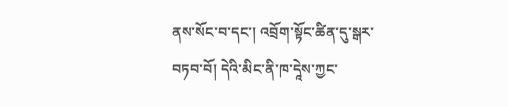ནས་སོང་བ་དང་། འབྲོག་སྟོང་ཚིན་དུ་སྒར་བཏབ་བོ། དེའི་མིང་ནི་ཁ་དཱེས་ཀྱང་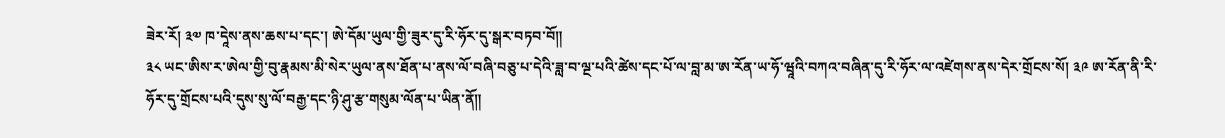ཟེར་རོ། ༣༧ ཁ་དཱེས་ནས་ཆས་པ་དང་། ཨེ་དོམ་ཡུལ་གྱི་ཟུར་དུ་རི་ཧོར་དུ་སྒར་བཏབ་བོ༎
༣༨ ཡང་ཨིས་ར་ཨེལ་གྱི་བུ་རྣམས་མི་སེར་ཡུལ་ནས་ཐོན་པ་ནས་ལོ་བཞི་བཅུ་པ་དེའི་ཟླ་བ་ལྔ་པའི་ཚེས་དང་པོ་ལ་བླ་མ་ཨ་རོན་ཡ་ཧོ་ཝཱའི་བཀའ་བཞིན་དུ་རི་ཧོར་ལ་འཛེགས་ནས་དེར་གྲོངས་སོ། ༣༩ ཨ་རོན་ནི་རི་ཧོར་དུ་གྲོངས་པའི་དུས་སུ་ལོ་བརྒྱ་དང་ཉི་ཤུ་རྩ་གསུམ་ལོན་པ་ཡིན་ནོ༎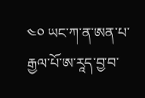༤༠ ཡང་ཀ་ན་ཨན་པ་རྒྱལ་པོ་ཨ་རཱད་བྱ་བ་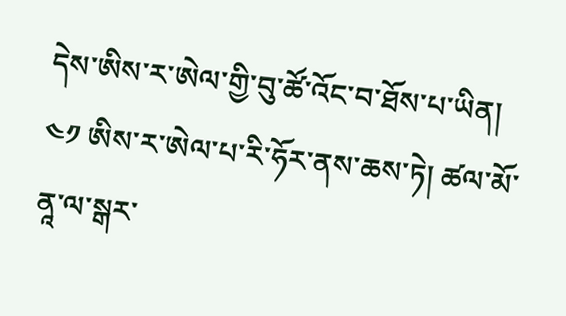དེས་ཨིས་ར་ཨེལ་གྱི་བུ་ཚོ་འོང་བ་ཐོས་པ་ཡིན།
༤༡ ཨིས་ར་ཨེལ་པ་རི་ཧོར་ནས་ཆས་ཏེ། ཚལ་མོ་ནཱ་ལ་སྒར་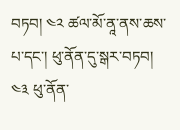བཏབ། ༤༢ ཚལ་མོ་ནཱ་ནས་ཆས་པ་དང་། ཕུ་ནོན་དུ་སྒར་བཏབ། ༤༣ ཕུ་ནོན་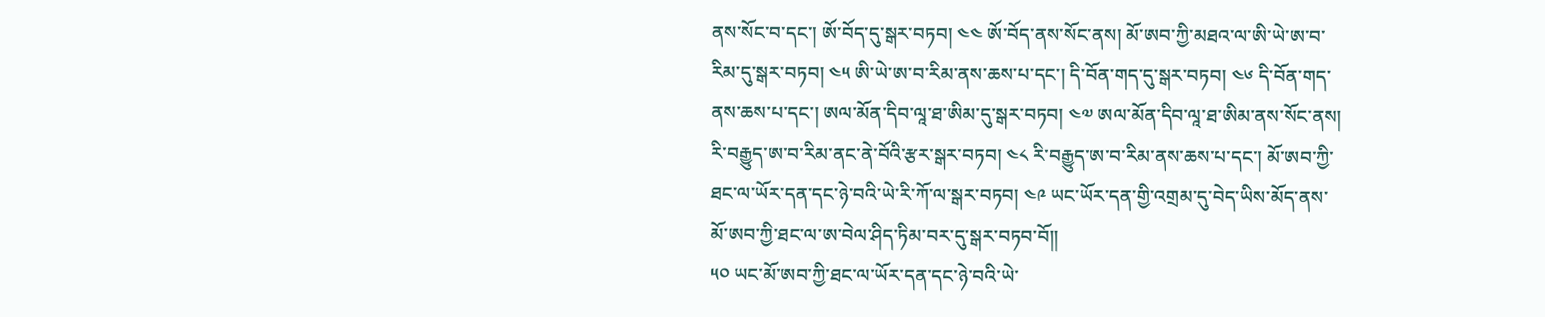ནས་སོང་བ་དང་། ཨོ་བོད་དུ་སྒར་བཏབ། ༤༤ ཨོ་བོད་ནས་སོང་ནས། མོ་ཨབ་ཀྱི་མཐའ་ལ་ཨི་ཡེ་ཨ་བ་རིམ་དུ་སྒར་བཏབ། ༤༥ ཨི་ཡེ་ཨ་བ་རིམ་ནས་ཆས་པ་དང་། དི་བོན་གད་དུ་སྒར་བཏབ། ༤༦ དི་བོན་གད་ནས་ཆས་པ་དང་། ཨལ་མོན་དིབ་ལཱ་ཐ་ཨིམ་དུ་སྒར་བཏབ། ༤༧ ཨལ་མོན་དིབ་ལཱ་ཐ་ཨིམ་ནས་སོང་ནས། རི་བརྒྱུད་ཨ་བ་རིམ་ནང་ནེ་བོའི་རྩར་སྒར་བཏབ། ༤༨ རི་བརྒྱུད་ཨ་བ་རིམ་ནས་ཆས་པ་དང་། མོ་ཨབ་ཀྱི་ཐང་ལ་ཡོར་དན་དང་ཉེ་བའི་ཡེ་རི་ཀོ་ལ་སྒར་བཏབ། ༤༩ ཡང་ཡོར་དན་གྱི་འགྲམ་དུ་བེད་ཡིས་མོད་ནས་མོ་ཨབ་ཀྱི་ཐང་ལ་ཨ་བེལ་ཤིད་ཏིམ་བར་དུ་སྒར་བཏབ་བོ༎
༥༠ ཡང་མོ་ཨབ་ཀྱི་ཐང་ལ་ཡོར་དན་དང་ཉེ་བའི་ཡེ་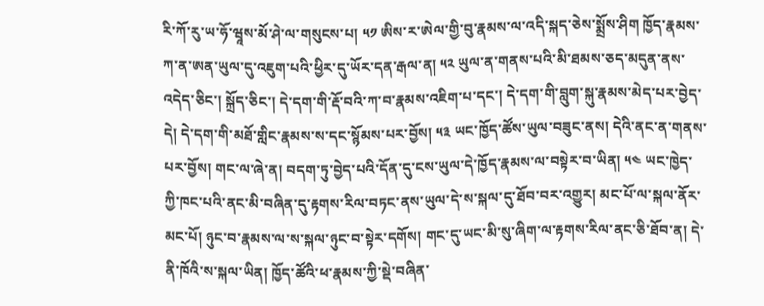རི་ཀོ་རུ་ཡ་ཧོ་ཝཱས་མོ་ཤེ་ལ་གསུངས་པ། ༥༡ ཨིས་ར་ཨེལ་གྱི་བུ་རྣམས་ལ་འདི་སྐད་ཅེས་སྨྲོས་ཤིག ཁྱོད་རྣམས་ཀ་ན་ཨན་ཡུལ་དུ་འཇུག་པའི་ཕྱིར་དུ་ཡོར་དན་རྒལ་ན། ༥༢ ཡུལ་ན་གནས་པའི་མི་ཐམས་ཅད་མདུན་ནས་འདེད་ཅིང་། སྐྲོད་ཅིང་། དེ་དག་གི་རྡོ་བའི་ཀ་བ་རྣམས་འཇིག་པ་དང་། དེ་དག་གི་བླུག་སྐུ་རྣམས་མེད་པར་བྱེད་དེ། དེ་དག་གི་མཐོ་གླིང་རྣམས་ས་དང་སྙོམས་པར་བྱོས། ༥༣ ཡང་ཁྱོད་ཚོས་ཡུལ་བཟུང་ནས། དེའི་ནང་ན་གནས་པར་བྱོས། གང་ལ་ཞེ་ན། བདག་ཏུ་བྱེད་པའི་དོན་དུ་ངས་ཡུལ་དེ་ཁྱོད་རྣམས་ལ་བསྟེར་བ་ཡིན། ༥༤ ཡང་ཁྱེད་ཀྱི་ཁང་པའི་ནང་མི་བཞིན་དུ་རྟགས་རིལ་བཏང་ནས་ཡུལ་དེ་ས་སྐལ་དུ་ཐོབ་བར་འགྱུར། མང་པོ་ལ་སྐལ་ནོར་མང་པོ། ཉུང་བ་རྣམས་ལ་ས་སྐལ་ཉུང་བ་སྟེར་དགོས། གང་དུ་ཡང་མི་སུ་ཞིག་ལ་རྟགས་རིལ་ནང་ཅི་ཐོབ་ན། དེ་ནི་ཁོའི་ས་སྐལ་ཡིན། ཁྱོད་ཚོའི་ཕ་རྣམས་ཀྱི་སྡེ་བཞིན་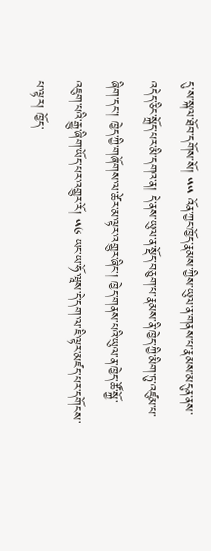དུ་ས་སྐལ་ཐོབ་དགོས་སོ། ༥༥ འོན་ཀྱང་ཁྱོད་རྣམས་ཀྱིས་ཡུལ་ན་གནས་པ་རྣམས་མདུན་ནས་འདེད་ཅིང་སྐྲོད་པར་མི་དགའ་ན། དེ་ནས་ཡུལ་ན་སྡོད་བཅུག་པ་རྣམས་ནི་ཁྱེད་ཀྱི་མིག་ཏུ་འཛུམ་པ་ཞིག་དང་། ཁྱེད་ཀྱི་གཞོགས་ལ་ཚེར་མ་ལྟར་འགྱུར་ཞིང་། ཁྱེད་གནས་པའི་ཡུལ་ན་ཁྱེད་ཚོ་སྐྱོ་འཇུག་པའི་རྒྱུ་ཞིག་ཡོད་པར་འགྱུར་རོ། ༥༦ ཡང་ཡ་ཧོ་ཝཱས་དེ་དག་ལ་ཇི་ལྟར་མཛད་པར་དགོངས་པ་ལྟར། ཁྱོད་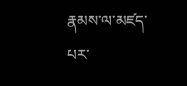རྣམས་ལ་མཛད་པར་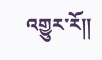འགྱུར་རོ༎